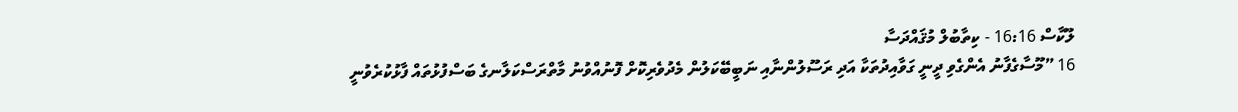ލޫކާސް 16:16 - ކިތާބުލް މުޤައްދަސާ
16 ”މޫސާގެފާނު އެންގެވި ދީނީ ގަވާއިދުތަކާ އަދި ރަސޫލުންނާއި ނަބީބޭކަލުން މެދުވެރިކޮށް ފޮނުއްވުނު މާތްރަސްކަލާނގެ ބަސްފުޅުތައް ފާޅުކުރެވުނީ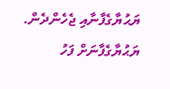ޔަޙުޔާގެފާނާއި ޖެހެންދެން. ޔަޙުޔާގެފާނަށް ފަހު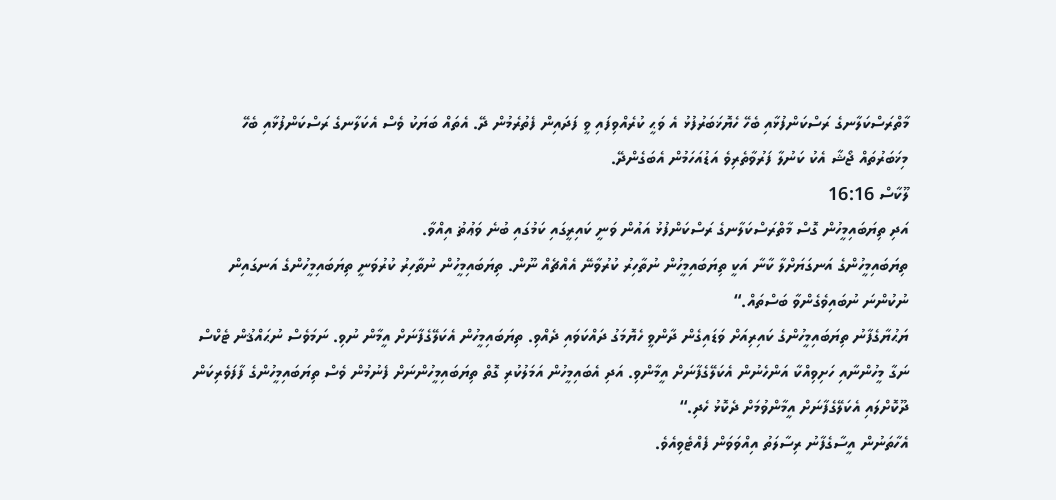މާތްރަސްކަލާނގެ ރަސްކަންފުޅާއި ބެހޭ ހެޔޮޚަބަރުފުޅު އެ ވަޙީ ކުރެއްވިފައި ވީ ފަދައިން ފެތުރެމުން ދޭ. އެތައް ބަޔަކު ވެސް އެކަލާނގެ ރަސްކަންފުޅާއި ބެހޭ މިޚަބަރުތައް ޖޯޝާ އެކު ކަނުލާ ފަރުވާތެރިވެ އަޑުއަހަމުން އެބަގެންދޭ.
ލޫކާސް 16:16
އަދި ތިޔަބައިމީހުން ގޮސް މާތްރަސްކަލާނގެ ރަސްކަންފުޅު އައުން ވަނީ ކައިރީގައި ކަމުގައި ބުނެ ވަޢުޡު އިއްވާ.
ތިޔަބައިމީހުންގެ އަނގަޔަށްލާ ކާނާ އަކީ ތިޔަބައިމީހުން ނުތާހިރު ކުރުވާނޭ އެއްޗެއް ނޫން. ތިޔަބައިމީހުން ނުތާހިރު ކުރުވަނީ ތިޔަބައިމީހުންގެ އަނގައިން ނުކުންނަ ނުބައިވެގެންވާ ބަސްތައް.“
ޔަޙުޔާގެފާނު ތިޔަބައިމީހުންގެ ކައިރިއަށް ވަޑައިގެން ދާންވީ ހެޔޮމަގު ދައްކަވައި ދެއްވި. ތިޔަބައިމީހުން އެކަލޭގެފާނަށް އީމާން ނުވި. ނަމަވެސް ނުޙައްޤުން ޓެކްސް ނަގާ މީހުންނާއި ހަށިވިއްކާ އަންހެނުން އެކަލޭގެފާނަށް އީމާންވި. އަދި އެބައިމީހުން އަމަލުކުރި ގޮތް ތިޔަބައިމީހުންނަށް ފެނުމުން ވެސް ތިޔަބައިމީހުންގެ ފާފަވެރިކަން ދޫކޮށްލައި އެކަލޭގެފާނަށް އީމާންވުމަށް ދެކޮޅު ހެދި.“
އެހާތަނުން އީސާގެފާނު ރިސާލަތު އިއްވަވަން ފެއްޓެވިއެވެ.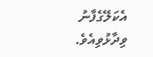އެކަލޭގެފާނު ވިދާޅުވިއެވެ.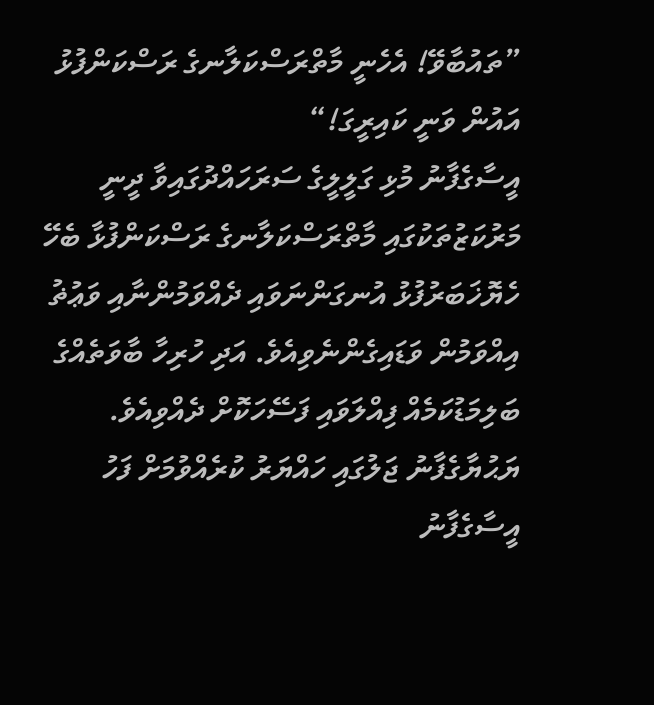”ތައުބާވޭ! އެހެނީ މާތްރަސްކަލާނގެ ރަސްކަންފުޅު އައުން ވަނީ ކައިރީގަ!“
އީސާގެފާނު މުޅި ގަލީލީގެ ސަރަހައްދުގައިވާ ދީނީ މަރުކަޒުތަކުގައި މާތްރަސްކަލާނގެ ރަސްކަންފުޅާ ބެހޭ ހެޔޮޚަބަރުފުޅު އުނގަންނަވައި ދެއްވަމުންނާއި ވަޢުޡު އިއްވަމުން ވަޑައިގެންނެވިއެވެ. އަދި ހުރިހާ ބާވަތެއްގެ ބަލިމަޑުކަމެއް ފިއްލަވައި ފަސޭހަކޮށް ދެއްވިއެވެ.
ޔަޙުޔާގެފާނު ޖަލުގައި ހައްޔަރު ކުރެއްވުމަށް ފަހު އީސާގެފާނު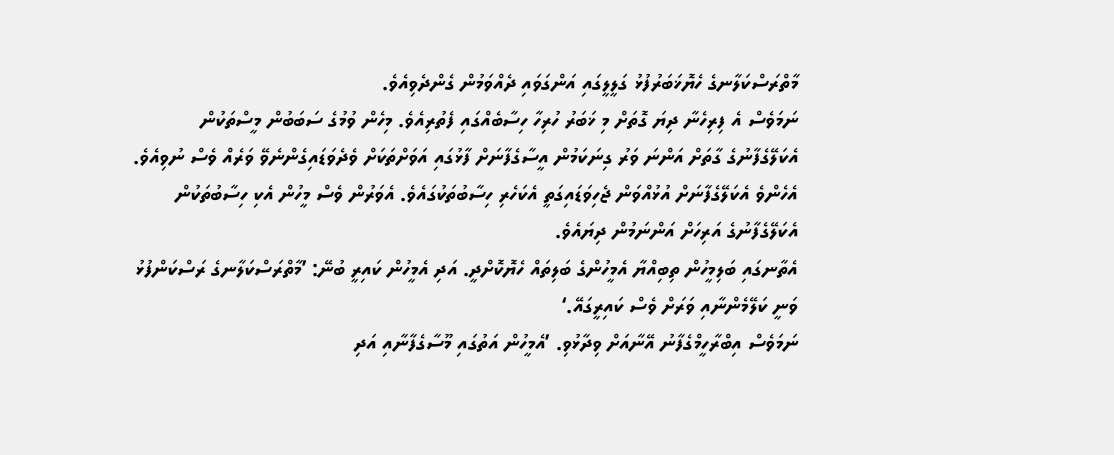މާތްރަސްކަލާނގެ ހެޔޮޚަބަރުފުޅު ގަލީލީގައި އަންގަވައި ދެއްވަމުން ގެންދެވިއެވެ.
ނަމަވެސް އެ ފިރިހެނާ ދިޔަ ގޮތަށް މި ޚަބަރު ހުރިހާ ހިސާބެއްގައި ފެތުރިއެވެ. މިހެން ވުމުގެ ސަބަބުން މީސްތަކުން އެކަލޭގެފާނުގެ ގާތަށް އަންނަ ވަރު ގިނަކަމުން އީސާގެފާނަށް ފާޅުގައި އަވަށްތަކަށް ވެދެވަޑައިގެންނެވޭ ވަރެއް ވެސް ނުވިއެވެ. އެހެންވެ އެކަލޭގެފާނަށް އުޅުއްވަން ޖެހިވަޑައިގަތީ އެކަހެރި ހިސާބުތަކުގައެވެ. އެވަރުން ވެސް މީހުން އެކި ހިސާބުތަކުން އެކަލޭގެފާނުގެ އަރިހަށް އަންނަމުން ދިޔައެވެ.
އެތާނގައި ބަލިމީހުން ތިބިއްޔާ އެމީހުންގެ ބަލިތައް ހެޔޮކޮށްދީ. އަދި އެމީހުން ކައިރީ ބުނޭ: ’މާތްރަސްކަލާނގެ ރަސްކަންފުޅު ވަނީ ކަލޭމެންނާއި ވަރަށް ވެސް ކައިރީގައޭ.‘
ނަމަވެސް އިބްރާހީމްގެފާނު އޭނާއަށް ވިދާޅުވި. ’އެމީހުން އަތުގައި މޫސާގެފާނާއި އަދި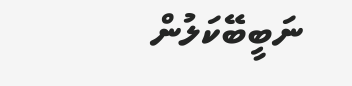ނަބީބޭކަލުން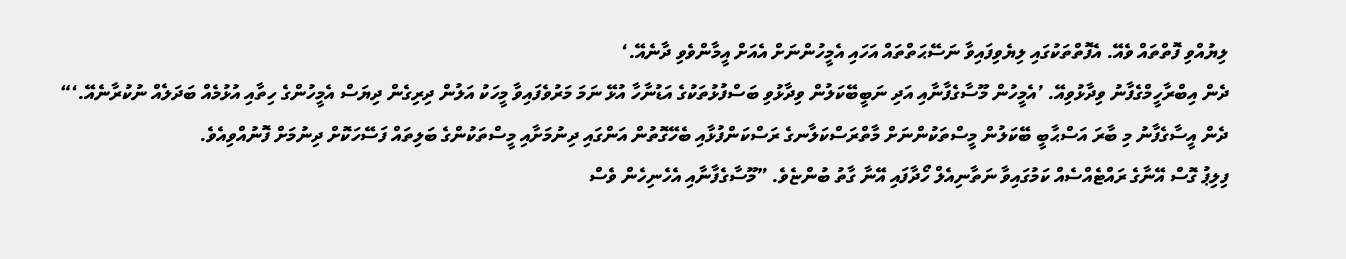ލިޔުއްވި ފޮތްތައް ވެއޭ. އެފޮތްތަކުގައި ލިޔެވިފައިވާ ނަސޭޙަތްތައް އަހައި އެމީހުންނަށް އެއަށް އީމާންވެވި ދާނެއޭ.‘
ދެން އިބްރާހީމްގެފާނު ވިދާޅުވިއޭ. ’އެމީހުން މޫސާގެފާނާއި އަދި ނަބީބޭކަލުން ވިދާޅުވި ބަސްފުޅުތަކުގެ އަޑުނާހާ އުޅޭ ނަމަ މަރުވެފައިވާ މީހަކު އަލުން ދިރިގެން ދިޔަސް އެމީހުންގެ ހިތާއި އުޅުމެއް ބަދަލެއް ނުކުރާނެއޭ.‘“
ދެން އީސާގެފާނު މި ބާރަ އަސްޙާބީ ބޭކަލުން މީސްތަކުންނަށް މާތްރަސްކަލާނގެ ރަސްކަންފުޅާއި ބެހޭގޮތުން އަންގައި ދިނުމަށާއި މީސްތަކުންގެ ބަލިތައް ފަސޭހަކޮށް ދިނުމަށް ފޮނުއްވިއެވެ.
ފިލިޕު ގޮސް އޭނާގެ ރައްޓެއްސެއް ކަމުގައިވާ ނަތާނިއެލް ހޯދާފައި އޭނާ ގާތު ބުންޏެވެ. ”މޫސާގެފާނާއި އެހެނިހެން ވެސް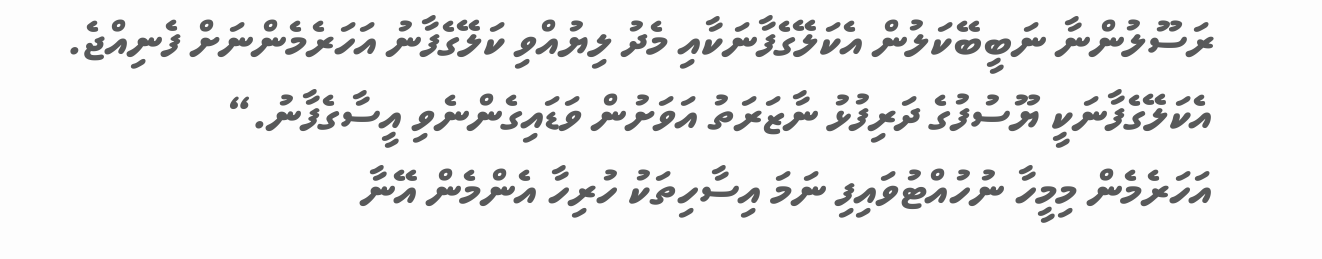ރަސޫލުންނާ ނަބީބޭކަލުން އެކަލޭގެފާނަކާއި މެދު ލިޔުއްވި ކަލޭގެފާނު އަހަރެމެންނަށް ފެނިއްޖެ. އެކަލޭގެފާނަކީ ޔޫސުފުގެ ދަރިފުޅު ނާޒަރަތު އަވަށުން ވަޑައިގެންނެވި އީސާގެފާނު.“
އަހަރެމެން މިމީހާ ނުހުއްޓުވައިފި ނަމަ އިސާހިތަކު ހުރިހާ އެންމެން އޭނާ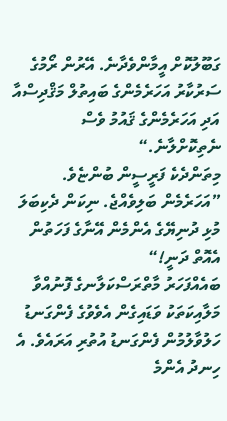ގަބޫލުކޮށް އީމާންވެދާނެ. އޭރުން ރޯމުގެ ސަރުކާރު އަހަރެމެންގެ ބައިތުލް މަޤްދިސްއާ އަދި އަހަރެމެންގެ ޤައުމު ވެސް ނެތިކޮށްލާނެ.“
މިތަންދެކެ ފަރީސީން ބުންޏެވެ. ”އަހަރެމެން ބަލިވެއްޖެ. ނިކަން ދެކިބަލަ މުޅި ދުނިޔޭގެ އެންމެން އޭނާގެ ފަހަތުން އެއޮތް ދަނީ!“
ބައެއްފަހަރު މާތްރަސްކަލާނގެ ފޮނުއްވާ މަލާއިކަތަކު ވަޑައިގެން އެވެވުގެ ފެންގަނޑު ހަލުވާލުމުން ފެންގަނޑު އުތުރި އަރައެވެ. އެ ހިނދު އެންމެ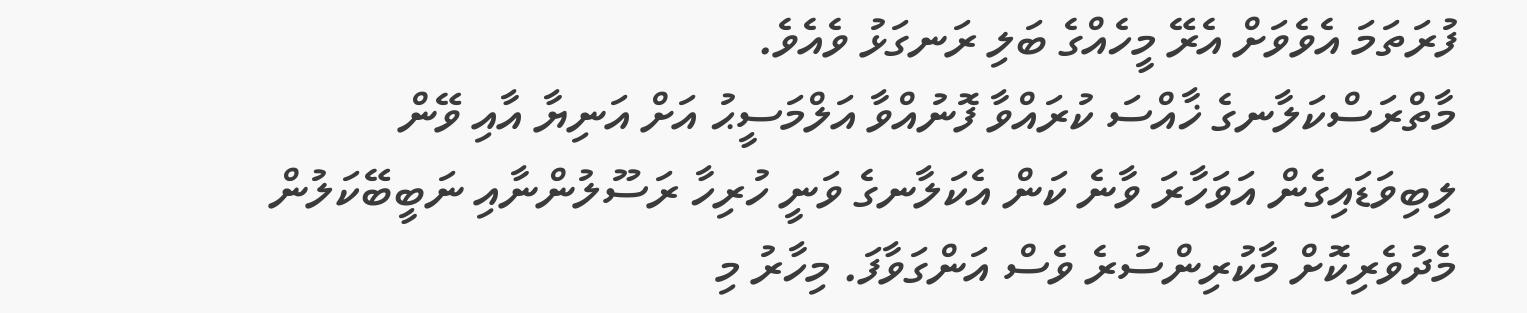ފުރަތަމަ އެވެވަށް އެރޭ މީހެއްގެ ބަލި ރަނގަޅު ވެއެވެ.
މާތްރަސްކަލާނގެ ޚާއްސަ ކުރައްވާ ފޮނުއްވާ އަލްމަސީޙު އަށް އަނިޔާ އާއި ވޭން ލިބިވަޑައިގެން އަވަހާރަ ވާނެ ކަން އެކަލާނގެ ވަނީ ހުރިހާ ރަސޫލުންނާއި ނަބީބޭކަލުން މެދުވެރިކޮށް މާކުރިންސުރެ ވެސް އަންގަވާފަ. މިހާރު މި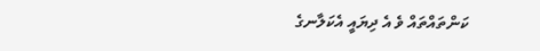ކަންތައްތައް ވެ އެ ދިޔައީ އެކަލާނގެ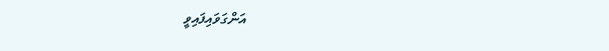އަންގަވައިފައިވީ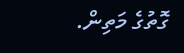ގޮތުގެ މަތިން.